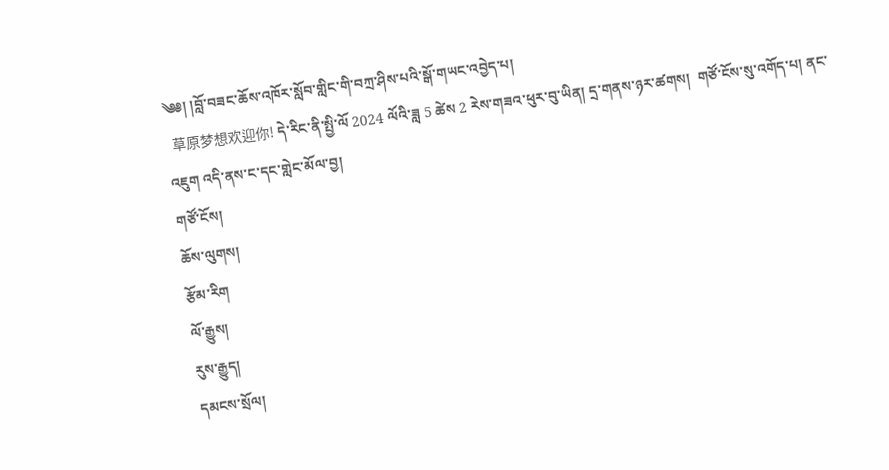༄༅། །བློ་བཟང་ཆོས་འཁོར་སློབ་གླིང་གི་བཀྲ་ཤིས་པའི་སྒོ་གཡང་འབྱེད་པ།
  草原梦想欢迎你! དེ་རིང་ནི་སྤྱི་ལོ 2024 ལོའི་ཟླ 5 ཚེས 2 རེས་གཟའ་ཕུར་བུ་ཡིན། དྲ་གནས་ཉར་ཚགས།  གཙོ་ངོས་སུ་འགོད་པ། ནང་འཇུག འདི་ནས་ང་དང་གླེང་མོལ་བྱ།
གཙོ་ངོས།
ཆོས་ལུགས།
རྩོམ་རིག
ལོ་རྒྱུས།
རུས་རྒྱུད།
དམངས་སྲོལ།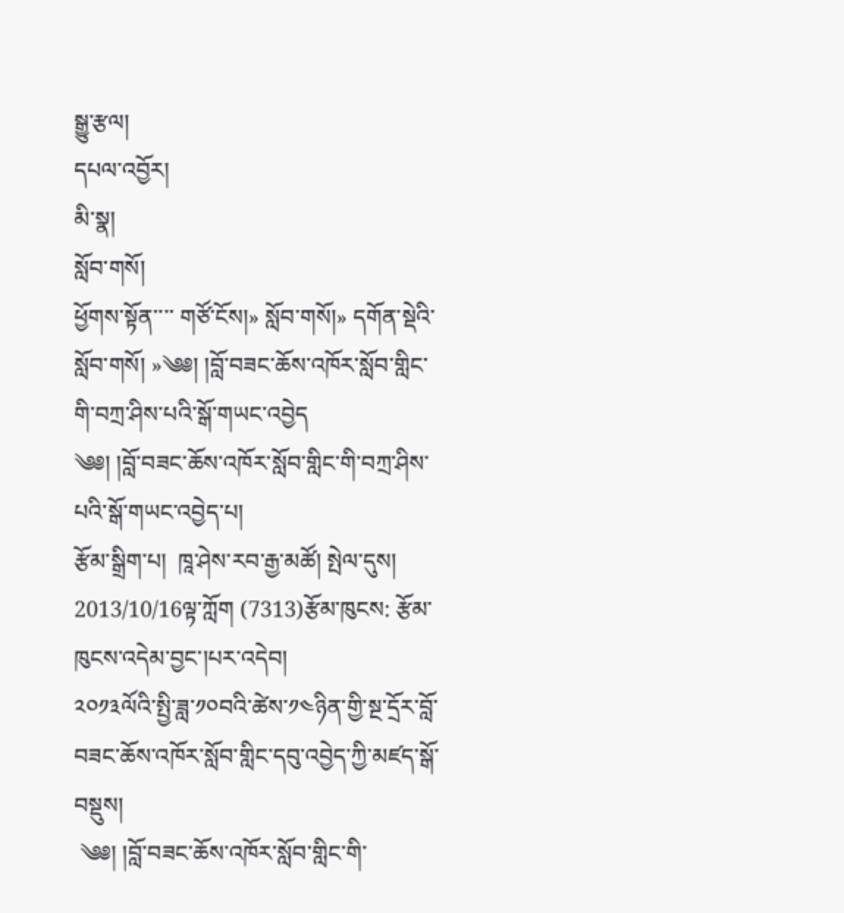སྒྱུ་རྩལ།
དཔལ་འབྱོར།
མི་སྣ།
སློབ་གསོ།
ཕྱོགས་སྟོན་་་་ གཙོ་ངོས།» སློབ་གསོ།» དགོན་སྡེའི་སློབ་གསོ། »༄༅། །བློ་བཟང་ཆོས་འཁོར་སློབ་གླིང་གི་བཀྲ་ཤིས་པའི་སྒོ་གཡང་འབྱེད
༄༅། །བློ་བཟང་ཆོས་འཁོར་སློབ་གླིང་གི་བཀྲ་ཤིས་པའི་སྒོ་གཡང་འབྱེད་པ།
རྩོམ་སྒྲིག་པ།  ཁཱ་ཤེས་རབ་རྒྱ་མཚོ། སྤེལ་དུས། 2013/10/16ལྟ་ཀློག (7313)རྩོམ་ཁུངས: རྩོམ་ཁུངས་འདེམ་བྱང་།པར་འདེབ།
༢༠༡༣ལོའི་སྤྱི་ཟླ་༡༠བའི་ཚེས་༡༤ཉིན་གྱི་སྔ་དྲོར་བློ་བཟང་ཆོས་འཁོར་སློབ་གླིང་དབུ་འབྱེད་ཀྱི་མཛད་སྒོ་བསྡུས།
 ༄༅། །བློ་བཟང་ཆོས་འཁོར་སློབ་གླིང་གི་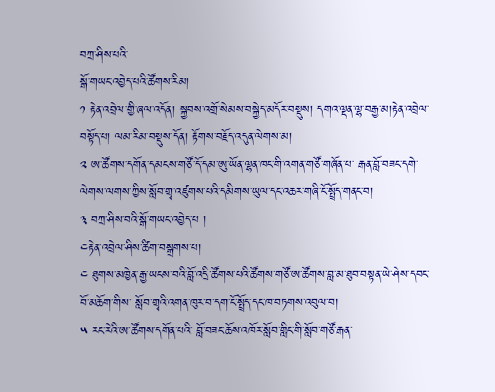བཀྲ་ཤིས་པའི་
སྒོ་གཡང་འབྱེད་པའི་ཚོགས་རིམ།
༡ རྟེན་འབྲེལ་གྱི་ཞལ་འདོན། སྐྱབས་འགྲོ་སེམས་བསྐྱེད་མདོར་བསྡུས། དགའ་ལྡན་ལྷ་བརྒྱ་མ།རྟེན་འབྲེལ་བསྟོད་པ། ལམ་རིམ་བསྡུས་དོན། རྟོགས་བརྗོད་འདུན་ལེགས་མ།
༢ ཨ་ཚོགས་དགོན་དམངས་གཙོ་དོ་དམ་ཨུ་ཡོན་ལྷན་ཁང་གི་འགན་གཙོ་གཞོན་པ་ རྒན་བློ་བཟང་དགེ་ལེགས་ལགས་ཀྱིས་སློབ་གྲྭ་འཛུགས་པའི་དམིགས་ཡུལ་དང་འཆར་གཞི་ངོ་སྤྲོད་གནང་བ།
༣ བཀྲ་ཤིས་བའི་སྒོ་གཡང་འབྱེད་པ །
༤རྟེན་འབྲེལ་ཤིས་ཚིག་བསྒྲགས་པ།
༤ ཐུགས་མཁྱེན་རྒྱ་ཡངས་བའི་བློ་འདྲི་ཚོགས་པའི་ཚོགས་གཙོ་ཨ་ཚོགས་བླ་མ་ཐུབ་བསྟན་ཡེ་ཤེས་དབང་བོ་མཆོག་གིས་ སློབ་གྲྭའི་འགན་ཁུར་བ་དག་ངོ་སྤྲོད་དང་ཁ་བཏགས་འབུལ་བ།
༥ རང་རེའི་ཨ་ཚོགས་དགོན་པའི་ བློ་བཟང་ཆོས་འཁོར་སློབ་གླིང་གི་སློབ་གཙོ་རྒན་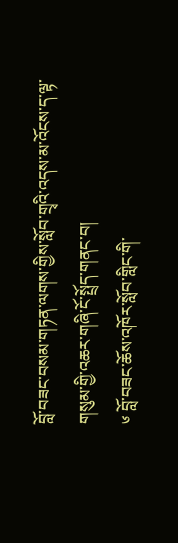བློ་བཟང་བསམ་གཏན་ལགས་གྱིས་སློབ་གྲྭའི་འདས་མ་འོངས་ད་ལྟ་གསུམ་གྱི་འཆར་གཞི་ངོ་སྤྲོད་གནང་བ།
༦ བློ་བཟང་ཆོས་འཁོར་སློབ་གླིང་གི་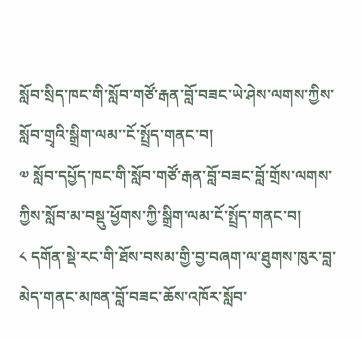སློབ་སྲིད་ཁང་གི་སློབ་གཙོ་རྒན་བློ་བཟང་ཡེ་ཤེས་ལགས་ཀྱིས་སློབ་གྲྭའི་སྒྲིག་ལམ་་ངོ་སྤྲོད་གནང་བ།
༧ སློབ་དཔྱོད་ཁང་གི་སློབ་གཙོ་རྒན་བློ་བཟང་བློ་གྲོས་ལགས་ཀྱིས་སློབ་མ་བསྡུ་ཕྱོགས་ཀྱི་སྒྲིག་ལམ་ངོ་སྤྲོད་གནང་བ།
༨ དགོན་སྡེ་རང་གི་ཐོས་བསམ་གྱི་བྱ་བཞག་ལ་ཐུགས་ཁུར་བླ་མེད་གནང་མཁན་བློ་བཟང་ཆོས་འཁོར་སློབ་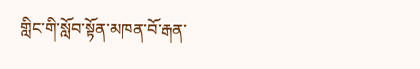གླིང་གི་སློབ་སྟོན་མཁན་བོ་རྒན་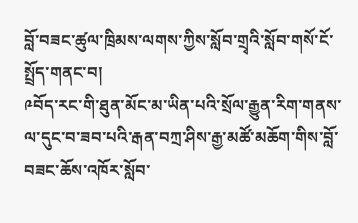བློ་བཟང་ཚུལ་ཁྲིམས་ལགས་ཀྱིས་སློབ་གྲྭའི་སློབ་གསོ་ངོ་སྤྲོད་གནང་བ།
༩བོད་རང་གི་ཐུན་མོང་མ་ཡིན་པའི་སྲོལ་རྒྱུན་རིག་གནས་ལ་དུང་བ་ཟབ་པའི་རྒན་བཀྲ་ཤིས་རྒྱ་མཚོ་མཆོག་གིས་བློ་བཟང་ཆོས་འཁོར་སློབ་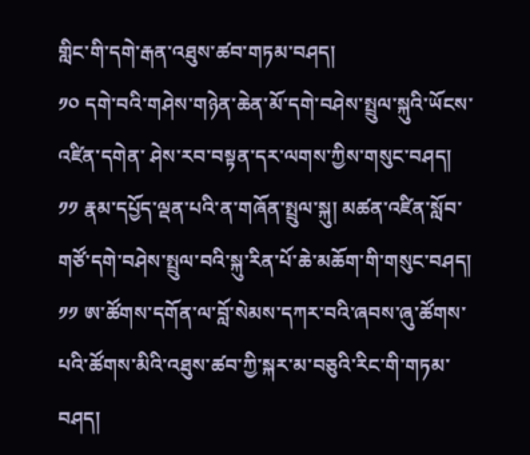གླིང་གི་དགེ་རྒན་འཐུས་ཚབ་གཏམ་བཤད།
༡༠ དགེ་བའི་གཤེས་གཉེན་ཆེན་མོ་དགེ་བཤེས་སྤྲུལ་སྐུའི་ཡོངས་འཛིན་དགེན་ ཤེས་རབ་བསྟན་དར་ལགས་ཀྱིས་གསུང་བཤད།
༡༡ རྣམ་དཔྱོད་ལྡན་པའི་ན་གཞོན་སྤྲུལ་སྐུ། མཚན་འཛིན་སློབ་གཙོ་དགེ་བཤེས་སྤྲུལ་བའི་སྐུ་རིན་པོ་ཆེ་མཆོག་གི་གསུང་བཤད།
༡༡ ཨ་ཚོགས་དགོན་ལ་བློ་སེམས་དཀར་བའི་ཞབས་ཞུ་ཚོགས་པའི་ཚོགས་མིའི་འཐུས་ཚབ་ཀྱི་སྐར་མ་བཅུའི་རིང་གི་གཏམ་བཤད།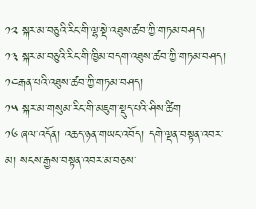༡༢ སྐར་མ་བཅུའི་རིང་གི་ལྷ་སྡེ་འཐུས་ཚབ་ཀྱི་གཏམ་བཤད།
༡༣ སྐར་མ་བཅུའི་རིང་གི་ཁྱིམ་བདག་འཐུས་ཚབ་ཀྱི་གཏམ་བཤད།
༡༤རྒན་པའི་འཐུས་ཚབ་ཀྱི་གཏམ་བཤད།
༡༥ སྐར་མ་གསུམ་རིང་གི་མཇུག་སྡུད་པའི་ཤིས་ཚིག
༡༦ ཞལ་འདོན། འཆད་ཉན་གཡང་འབོད། དགེ་ལྡན་བསྟན་འབར་མ། སངས་རྒྱས་བསྟན་འབར་མ་བཅས་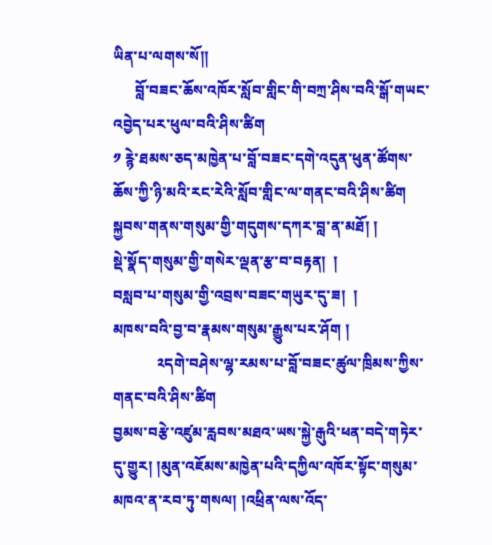ཡིན་པ་ལགས་སོ།།
      བློ་བཟང་ཆོས་འཁོར་སློབ་གླིང་གི་བཀྲ་ཤིས་བའི་སྒོ་གཡང་འབྱེད་པར་ཕུལ་བའི་ཤིས་ཚིག
༡ རྙེ་ཐམས་ཅད་མཁྱེན་པ་བློ་བཟང་དགེ་འདུན་ཕུན་ཚོགས་ཆོས་ཀྱི་ཉི་མའི་རང་རེའི་སློབ་གླིང་ལ་གནང་བའི་ཤིས་ཚིག
སྐྱབས་གནས་གསུམ་གྱི་གདུགས་དཀར་བླ་ན་མཐོ། །
སྡེ་སྣོད་གསུམ་གྱི་གསེར་ལྡན་རྩ་བ་བརྟན།  །
བསླབ་པ་གསུམ་གྱི་འབྲས་བཟང་གཡུར་དུ་ཟ།  །
མཁས་བའི་བྱ་བ་རྣམས་གསུམ་རྒྱུས་པར་ཤོག །
            ༢དགེ་བཤེས་ལྷ་རམས་པ་བློ་བཟང་ཚུལ་ཁྲིམས་ཀྱིས་གནང་བའི་ཤིས་ཚིག
བྱམས་བརྩེ་འཛུམ་རླབས་མཐའ་ཡས་སྐྱེ་རྒུའི་ཕན་བདེ་གཏེར་དུ་གྱུར། །མུན་འཇོམས་མཁྱེན་པའི་དཀྱིལ་འཁོར་སྟོང་གསུམ་མཁའ་ན་རབ་ཏུ་གསལ། །འཕྲིན་ལས་འོད་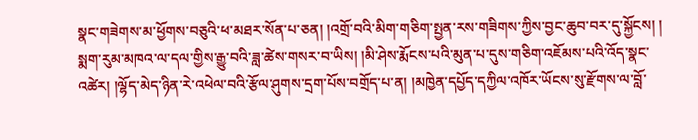སྣང་གཟེགས་མ་ཕྱོགས་བཅུའི་ཕ་མཐར་སོན་པ་ཅན། །འགྲོ་བའི་མིག་གཅིག་སྤྱན་རས་གཟིགས་ཀྱིས་བྱང་ཆུབ་བར་དུ་སྐྱོངས། ། སྨག་རུམ་མཁའ་ལ་དལ་གྱིས་རྒྱུ་བའི་ཟླ་ཚེས་གསར་བ་ཡིས། །མི་ཤེས་རྨོངས་པའི་མུན་པ་དུས་གཅིག་འཇོམས་པའི་འོད་སྣང་འཚེར། །ལྷོད་མེད་ཉིན་རེ་འཕེལ་བའི་རྩོལ་ཤུགས་དྲག་པོས་བགྲོད་པ་ན། །མཁྱེན་དཔྱོད་དཀྱིལ་འཁོར་ཡོངས་སུ་རྫོགས་ལ་བློ་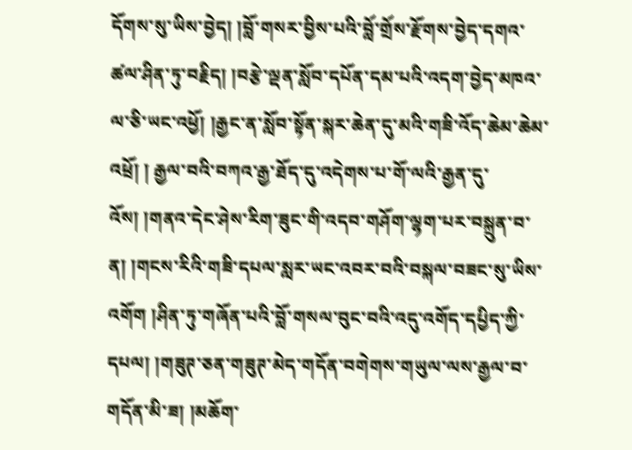དོགས་སུ་ཡིས་བྱེད། །བློ་གསར་བྱིས་པའི་བློ་གྲོས་རྫོགས་བྱེད་དགའ་ཚལ་ཤིན་ཏུ་བརྗིད། །བརྩེ་ལྡན་སློབ་དཔོན་དམ་པའི་འདག་བྱེད་མཁའ་ལ་ཅི་ཡང་འཕྱོ། །རྒྱང་ན་སློབ་སྟོན་སྐར་ཆེན་དུ་མའི་གཟི་འོད་ཆེམ་ཆེམ་འཕྲོ། ། རྒྱལ་བའི་བཀའ་རྒྱ་ཐོད་དུ་འདེགས་པ་གོ་ལའི་རྒྱན་དུ་འོས། །གནའ་དེང་ཤེས་རིག་ཟུང་གི་འདབ་གཤོག་ལྷག་པར་བསྐྲུན་བ་ན། །གངས་རིའི་གཟི་དཔལ་སླར་ཡང་འབར་བའི་བསྐལ་བཟང་སུ་ཡིས་འགོག །ཤིན་ཏུ་གཞོན་པའི་བློ་གསལ་བུང་བའི་འདུ་འགོད་དཔྱིད་ཀྱི་དཔལ། །གཟུཊ་ཅན་གཟུཊ་མེད་གདོན་བགེགས་གཡུལ་ལས་རྒྱལ་བ་གདོན་མི་ཟ། །མཆོག་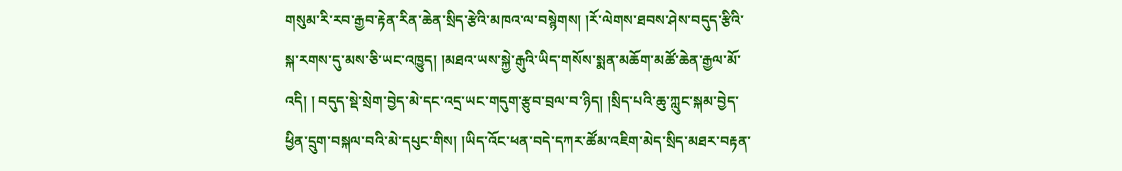གསུམ་རི་རབ་རྒྱབ་རྟེན་རིན་ཆེན་སྲིད་རྩེའི་མཁའ་ལ་བསྙེགས། །རོ་ལེགས་ཐབས་ཤེས་བདུད་རྩིའི་སྐ་རགས་དུ་མས་ཅི་ཡང་འཁྱུད། །མཐའ་ཡས་སྐྱེ་རྒུའི་ཡིད་གསོས་སྨན་མཆོག་མཚོ་ཆེན་རྒྱལ་མོ་འདི། ། བདུད་སྡེ་སྲེག་བྱེད་མེ་དང་འདྲ་ཡང་གདུག་རྩུབ་བྲལ་བ་ཉིད། །སྲིད་པའི་ཆུ་ཀླུང་སྐམ་བྱེད་ཕྱིན་དྲུག་བསྐལ་བའི་མེ་དཔུང་གིས། །ཡིད་འོང་ཕན་བདེ་དཀར་ཚོམ་འཇིག་མེད་སྲིད་མཐར་བརྟན་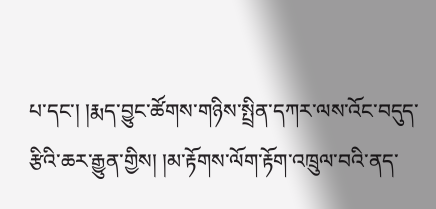པ་དང་། །རྨད་བྱུང་ཚོགས་གཉིས་སྤྲིན་དཀར་ལས་འོང་བདུད་རྩིའི་ཆར་རྒྱུན་གྱིས། །མ་རྟོགས་ལོག་རྟོག་འཁྲུལ་བའི་ནད་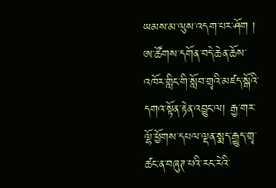ཡམས་མ་ལུས་འདག་པར་ཤོག །
ཨ་ཚོགས་དགོན་བདེ་ཆེན་ཆོས་འཁོར་གླིང་གི་སློབ་གྲྭའི་མཛད་སྒོའི་དགའ་སྟོན་རྟེན་འབྱུང་ལ། རྒྱ་གར་ལྷོ་ཕྱོགས་དཔལ་ལྡན་སྨད་རྒྱུད་གྲྭ་ཚང་ན་བཞུཊ་པའི་རང་རེའི་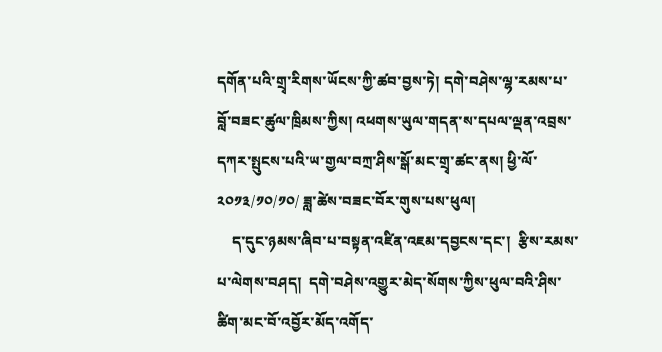དགོན་པའི་གྲྭ་རིགས་ཡོངས་ཀྱི་ཚབ་བྱས་ཏེ། དགེ་བཤེས་ལྷ་རམས་པ་བློ་བཟང་ཚུལ་ཁྲིམས་ཀྱིས། འཕགས་ཡུལ་གདན་ས་དཔལ་ལྡན་འབྲས་དཀར་སྤུངས་པའི་ཡ་གྱལ་བཀྲ་ཤིས་སྒོ་མང་གྲྭ་ཚང་ནས། ཕྱི་ལོ་༢༠༡༣/༡༠/༡༠/ ཟླ་ཚེས་བཟང་བོར་གུས་པས་ཕུལ།
    ད་དུང་ཉམས་ཞིབ་པ་བསྟན་འཛིན་འཇམ་དབྱངས་དང་།  རྩིས་རམས་པ་ལེགས་བཤད།  དགེ་བཤེས་འགྱུར་མེད་སོགས་ཀྱིས་ཕུལ་བའི་ཤིས་ཚིག་མང་བོ་འབྱོར་མོད་འགོད་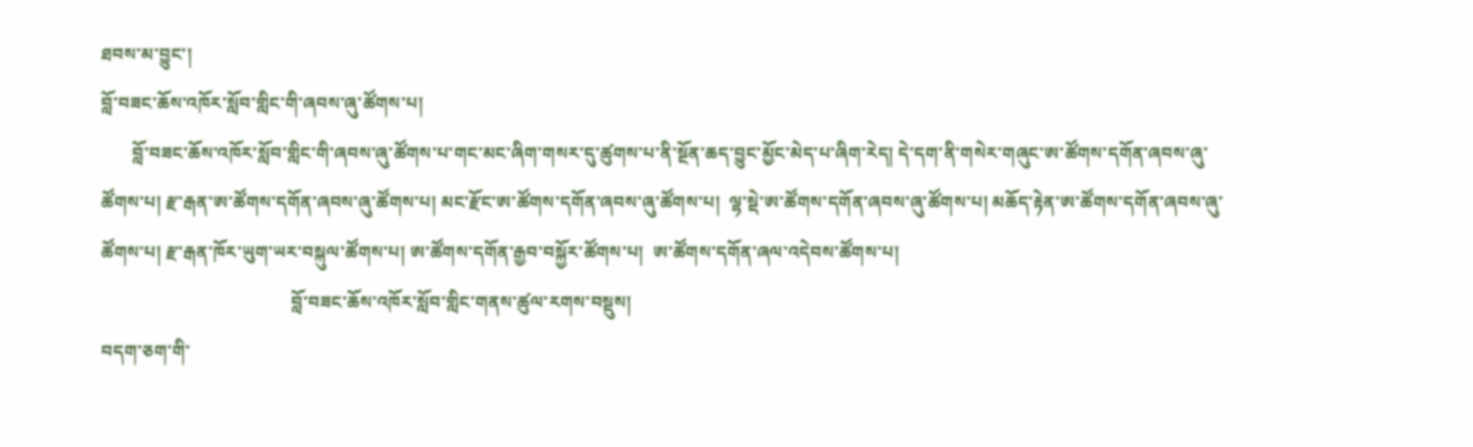ཐབས་མ་བྱུང་།
བློ་བཟང་ཆོས་འཁོར་སློབ་གླིང་གི་ཞབས་ཞུ་ཚོགས་པ།
       བློ་བཟང་ཆོས་འཁོར་སློབ་གླིང་གི་ཞབས་ཞུ་ཚོགས་པ་གང་མང་ཞིག་གསར་དུ་ཚུགས་པ་ནི་སྔོན་ཆད་བྱུང་མྱོང་མེད་པ་ཞིག་རེད། དེ་དག་ནི་གསེར་གཞུང་ཨ་ཚོགས་དགོན་ཞབས་ཞུ་ཚོགས་པ། རྫ་རྒན་ཨ་ཚོགས་དགོན་ཞབས་ཞུ་ཚོགས་པ། མང་རྫོང་ཨ་ཚོགས་དགོན་ཞབས་ཞུ་ཚོགས་པ།  ལྷ་སྡེ་ཨ་ཚོགས་དགོན་ཞབས་ཞུ་ཚོགས་པ། མཆོད་རྟེན་ཨ་ཚོགས་དགོན་ཞབས་ཞུ་ཚོགས་པ། རྫ་རྒན་ཁོར་ཡུག་ཡར་བསྐུལ་ཚོགས་པ། ཨ་ཚོགས་དགོན་རྒྱབ་བསྐྱོར་ཚོགས་པ།  ཨ་ཚོགས་དགོན་ཞལ་འདེབས་ཚོགས་པ།
                                           བློ་བཟང་ཆོས་འཁོར་སློབ་གླིང་གནས་ཚུལ་རགས་བསྡུས།
བདག་ཅག་གི་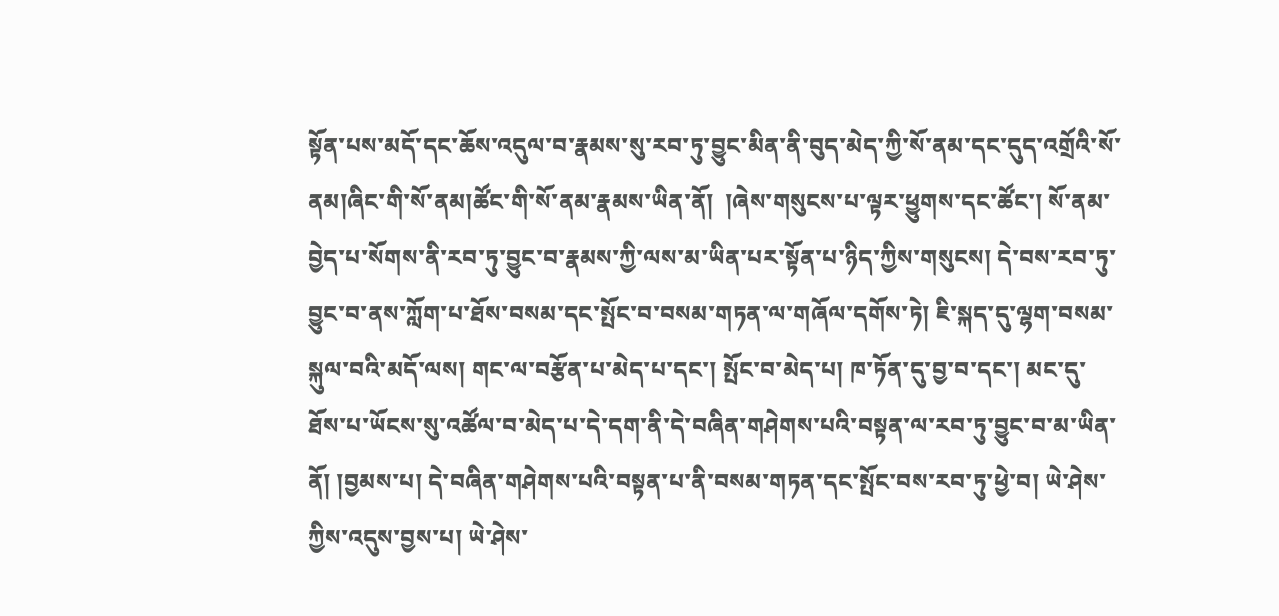སྟོན་པས་མདོ་དང་ཆོས་འདུལ་བ་རྣམས་སུ་རབ་ཏུ་བྱུང་མིན་ནི་བུད་མེད་ཀྱི་སོ་ནམ་དང་དུད་འགྲོའི་སོ་ནམ།ཞིང་གི་སོ་ནམ།ཚོང་གི་སོ་ནམ་རྣམས་ཡིན་ནོ།  །ཞེས་གསུངས་པ་ལྟར་ཕྱུགས་དང་ཚོང་། སོ་ནམ་བྱེད་པ་སོགས་ནི་རབ་ཏུ་བྱུང་བ་རྣམས་ཀྱི་ལས་མ་ཡིན་པར་སྟོན་པ་ཉིད་ཀྱིས་གསུངས། དེ་བས་རབ་ཏུ་བྱུང་བ་ནས་ཀློག་པ་ཐོས་བསམ་དང་སྤོང་བ་བསམ་གཏན་ལ་གཞོལ་དགོས་ཏེ། ཇི་སྐད་དུ་ལྷག་བསམ་སྐུལ་བའི་མདོ་ལས། གང་ལ་བརྩོན་པ་མེད་པ་དང་། སྤོང་བ་མེད་པ། ཁ་ཏོན་དུ་བྱ་བ་དང་། མང་དུ་ཐོས་པ་ཡོངས་སུ་འཚོལ་བ་མེད་པ་དེ་དག་ནི་དེ་བཞིན་གཤེགས་པའི་བསྟན་ལ་རབ་ཏུ་བྱུང་བ་མ་ཡིན་ནོ། །བྱམས་པ། དེ་བཞིན་གཤེགས་པའི་བསྟན་པ་ནི་བསམ་གཏན་དང་སྤོང་བས་རབ་ཏུ་ཕྱེ་བ། ཡེ་ཤེས་ཀྱིས་འདུས་བྱས་པ། ཡེ་ཤེས་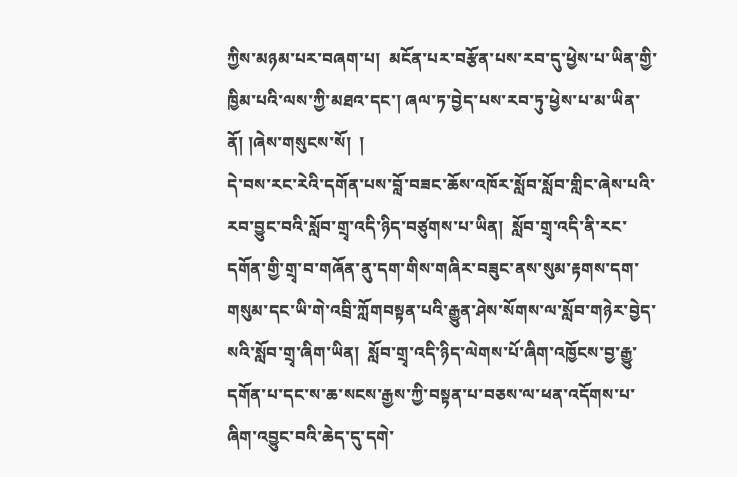ཀྱིས་མཉམ་པར་བཞག་པ།  མངོན་པར་བརྩོན་པས་རབ་དུ་ཕྱེས་པ་ཡིན་གྱི་ཁྱིམ་པའི་ལས་ཀྱི་མཐའ་དང་། ཞལ་ཏ་བྱེད་པས་རབ་ཏུ་ཕྱེས་པ་མ་ཡིན་ནོ། །ཞེས་གསུངས་སོ།  །
དེ་བས་རང་རེའི་དགོན་པས་བློ་བཟང་ཆོས་འཁོར་སློབ་སློབ་གླིང་ཞེས་པའི་རབ་བྱུང་བའི་སློབ་གྲྭ་འདི་ཉིད་བཙུགས་པ་ཡིན།  སློབ་གྲྭ་འདི་ནི་རང་དགོན་གྱི་གྲྭ་བ་གཞོན་ནུ་དག་གིས་གཞིར་བཟུང་ནས་སུམ་རྟགས་དག་གསུམ་དང་ཡི་གེ་འབྲི་ཀློགབསྟན་པའི་རྒྱུན་ཤེས་སོགས་ལ་སློབ་གཉེར་བྱེད་སའི་སློབ་གྲྭ་ཞིག་ཡིན།  སློབ་གྲྭ་འདི་ཉིད་ལེགས་པོ་ཞིག་འཁྱོངས་བྱ་རྒྱུ་དགོན་པ་དང་ས་ཆ་སངས་རྒྱས་ཀྱི་བསྟན་པ་བཅས་ལ་ཕན་འདོགས་པ་ཞིག་འབྱུང་བའི་ཆེད་དུ་དགེ་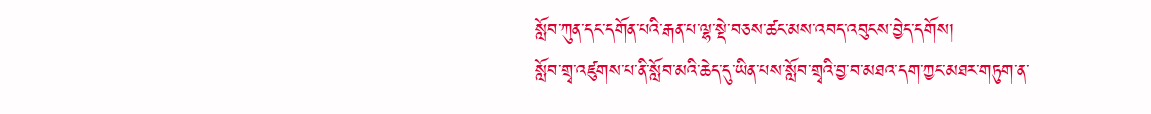སློབ་ཀུན་དང་དགོན་པའི་རྒན་པ་ལྷ་སྡེ་བཅས་ཚང་མས་འབད་འབུངས་བྱེད་དགོས།
སློབ་གྲྭ་འཛུགས་པ་ནི་སློབ་མའི་ཆེད་དུ་ཡིན་པས་སློབ་གྲྭའི་བྱ་བ་མཐའ་དག་ཀྱང་མཐར་གཏུག་ན་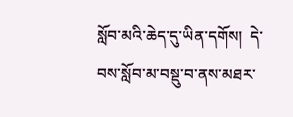སློབ་མའི་ཆེད་དུ་ཡིན་དགོས།  དེ་བས་སློབ་མ་བསྡུ་བ་ནས་མཐར་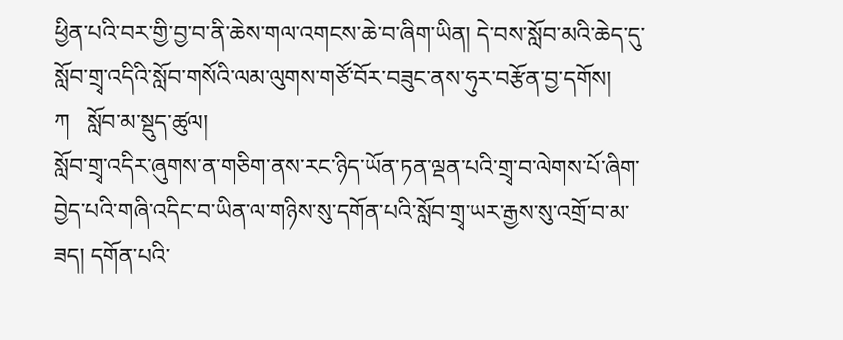ཕྱིན་པའི་བར་གྱི་བྱ་བ་ནི་ཆེས་གལ་འགངས་ཆེ་བ་ཞིག་ཡིན། དེ་བས་སློབ་མའི་ཆེད་དུ་སློབ་གྲྭ་འདིའི་སློབ་གསོའི་ལམ་ལུགས་གཙོ་བོར་བཟུང་ནས་ཧུར་བརྩོན་བྱ་དགོས།
ཀ   སློབ་མ་སྡུད་ཚུལ།
སློབ་གྲྭ་འདིར་ཞུགས་ན་གཅིག་ནས་རང་ཉིད་ཡོན་ཏན་ལྡན་པའི་གྲྭ་བ་ལེགས་པོ་ཞིག་བྱེད་པའི་གཞི་འདིང་བ་ཡིན་ལ་གཉིས་སུ་དགོན་པའི་སློབ་གྲྭ་ཡར་རྒྱས་སུ་འགྲོ་བ་མ་ཟད། དགོན་པའི་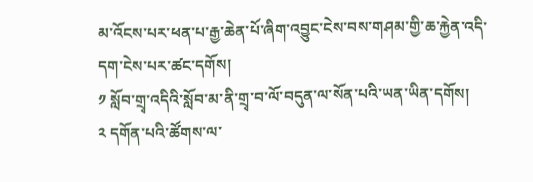མ་འོངས་པར་ཕན་པ་རྒྱ་ཆེན་པོ་ཞིག་འབྱུང་ངེས་བས་གཤམ་གྱི་ཆ་རྐྱེན་འདི་དག་ངེས་པར་ཚང་དགོས།
༡ སློབ་གྲྭ་འདིའི་སློབ་མ་ནི་གྲྭ་བ་ལོ་བདུན་ལ་སོན་པའི་ཡན་ཡིན་དགོས།
༢ དགོན་པའི་ཚོགས་ལ་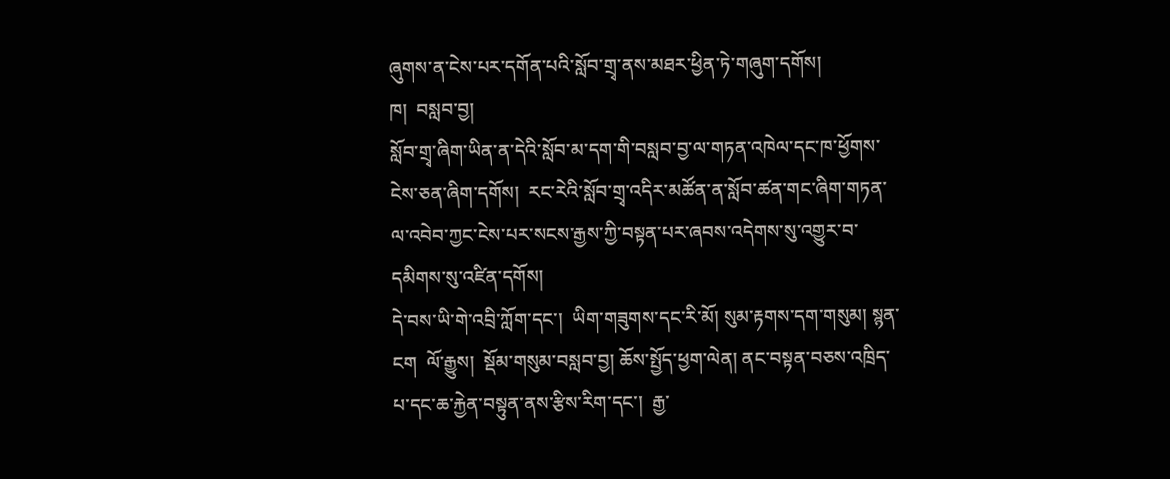ཞུགས་ན་ངེས་པར་དགོན་པའི་སློབ་གྲྭ་ནས་མཐར་ཕྱིན་ཏེ་གཞུག་དགོས།
ཁ།  བསླབ་བྱ།
སློབ་གྲྭ་ཞིག་ཡིན་ན་དེའི་སློབ་མ་དག་གི་བསླབ་བྱ་ལ་གཏན་འཁེལ་དང་ཁ་ཕྱོགས་ངེས་ཅན་ཞིག་དགོས།  རང་རེའི་སློབ་གྲྭ་འདིར་མཚོན་ན་སློབ་ཚན་གང་ཞིག་གཏན་ལ་འབེབ་ཀྱང་ངེས་པར་སངས་རྒྱས་ཀྱི་བསྟན་པར་ཞབས་འདེགས་སུ་འགྱུར་བ་དམིགས་སུ་འཛིན་དགོས།
དེ་བས་ཡི་གེ་འབྲི་ཀློག་དང་།  ཡིག་གཟུགས་དང་རི་མོ། སུམ་རྟགས་དག་གསུམ། སྙན་ངག  ལོ་རྒྱུས།  སྡོམ་གསུམ་བསླབ་བྱ། ཆོས་སྤྱོད་ཕྱག་ལེན། ནང་བསྟན་བཅས་འཁྲིད་པ་དང་ཆ་རྐྱེན་བསྟུན་ནས་རྩིས་རིག་དང་།  རྒྱ་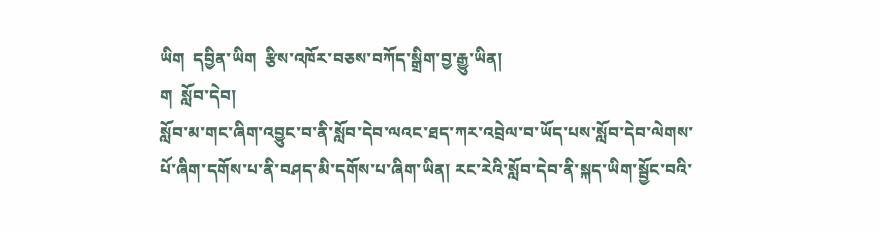ཡིག  དབྱིན་ཡིག  རྩིས་འཁོར་བཅས་བཀོད་སྒྲིག་བྱ་རྒྱུ་ཡིན།
ག  སློབ་དེབ།
སློབ་མ་གང་ཞིག་འབྱུང་བ་ནི་སློབ་དེབ་ལའང་ཐད་ཀར་འབྲེལ་བ་ཡོད་པས་སློབ་དེབ་ལེགས་པོ་ཞིག་དགོས་པ་ནི་བཤད་མི་དགོས་པ་ཞིག་ཡིན། རང་རེའི་སློབ་དེབ་ནི་སྐད་ཡིག་སྦྱོང་བའི་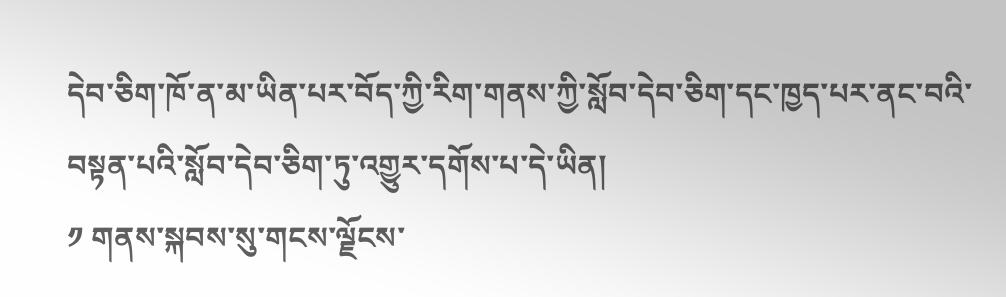དེབ་ཅིག་ཁོ་ན་མ་ཡིན་པར་བོད་ཀྱི་རིག་གནས་ཀྱི་སློབ་དེབ་ཅིག་དང་ཁྱད་པར་ནང་བའི་བསྟན་པའི་སློབ་དེབ་ཅིག་ཏུ་འགྱུར་དགོས་པ་དེ་ཡིན།
༡ གནས་སྐབས་སུ་གངས་ལྗོངས་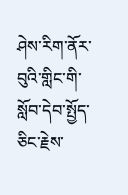ཤེས་རིག་ནོར་བུའི་གླིང་གི་སློབ་དེབ་སྤྱོད་ཅིང་རྗེས་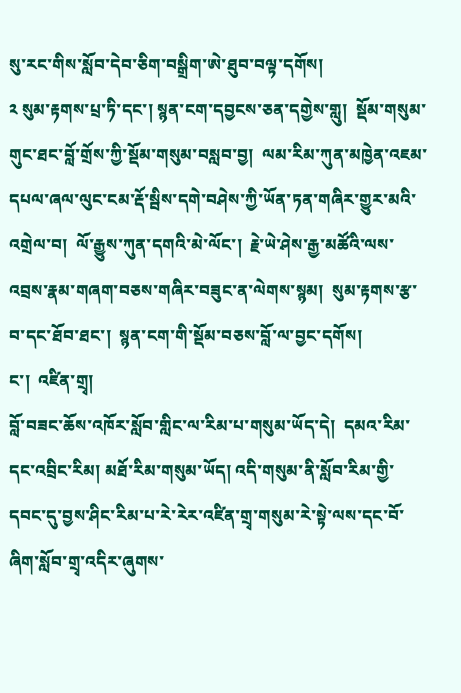སུ་རང་གིས་སློབ་དེབ་ཅིག་བསྒྲིག་ཨེ་ཐུབ་བལྟ་དགོས།
༢ སུམ་རྟགས་པྲ་ཏི་དང་། སྙན་ངག་དབྱངས་ཅན་དགྱེས་གླུ།  སྡོམ་གསུམ་གུང་ཐང་བློ་གྲོས་ཀྱི་སྡོམ་གསུམ་བསླབ་བྱ།  ལམ་རིམ་ཀུན་མཁྱེན་འཇམ་དཔལ་ཞལ་ལུང་ངམ་རྡོ་སྦིས་དགེ་བཤེས་ཀྱི་ཡོན་ཏན་གཞིར་གྱུར་མའི་འགྲེལ་བ།  ལོ་རྒྱུས་ཀུན་དགའི་མེ་ལོང་།  རྗེ་ཡེ་ཤེས་རྒྱ་མཚོའི་ལས་འབྲས་རྣམ་གཞག་བཅས་གཞིར་བཟུང་ན་ལེགས་སྙམ།  སུམ་རྟགས་རྩ་བ་དང་ཐོབ་ཐང་།  སྙན་ངག་གི་སྡོམ་བཅས་བློ་ལ་བྱང་དགོས།
ང་།  འཛིན་གྲྭ།
བློ་བཟང་ཆོས་འཁོར་སློབ་གླིང་ལ་རིམ་པ་གསུམ་ཡོད་དེ།  དམའ་རིམ་དང་འབྲིང་རིམ། མཐོ་རིམ་གསུམ་ཡོད། འདི་གསུམ་ནི་སློབ་རིམ་གྱི་དབང་དུ་བྱས་ཤིང་རིམ་པ་རེ་རེར་འཛིན་གྲྭ་གསུམ་རེ་སྟེ་ལས་དང་བོ་ཞིག་སློབ་གྲྭ་འདིར་ཞུགས་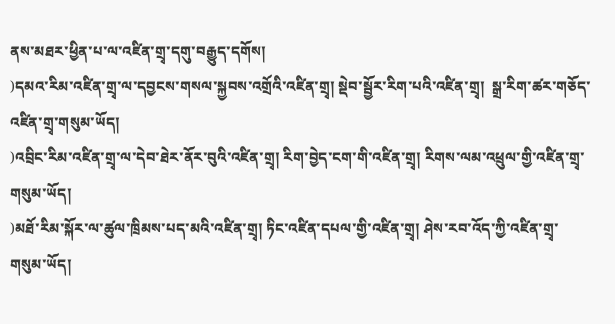ནས་མཐར་ཕྱིན་པ་ལ་འཛིན་གྲྭ་དགུ་བརྒྱུད་དགོས།
)དམའ་རིམ་འཛིན་གྲྭ་ལ་དབྱངས་གསལ་སྐྱབས་འགྲོའི་འཛིན་གྲྭ། སྡེབ་སྦྱོར་རིག་པའི་འཛིན་གྲྭ།  སྒྲ་རིག་ཚར་གཅོད་འཛིན་གྲྭ་གསུམ་ཡོད།
)འབྲིང་རིམ་འཛིན་གྲྭ་ལ་དེབ་ཐེར་ནོར་བུའི་འཛིན་གྲྭ། རིག་བྱེད་ངག་གི་འཛིན་གྲྭ། རིགས་ལམ་འཕྲུལ་གྱི་འཛིན་གྲྭ་གསུམ་ཡོད།
)མཐོ་རིམ་སྐོར་ལ་ཚུལ་ཁྲིམས་པད་མའི་འཛིན་གྲྭ། ཏིང་འཛིན་དཔལ་གྱི་འཛིན་གྲྭ། ཤེས་རབ་འོད་ཀྱི་འཛིན་གྲྭ་གསུམ་ཡོད།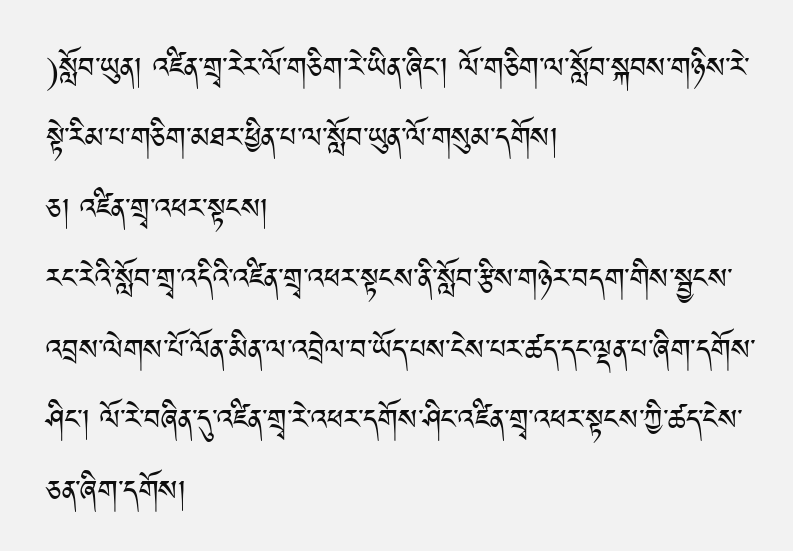)སློབ་ཡུན། འཛིན་གྲྭ་རེར་ལོ་གཅིག་རེ་ཡིན་ཞིང་། ལོ་གཅིག་ལ་སློབ་སྐབས་གཉིས་རེ་སྟེ་རིམ་པ་གཅིག་མཐར་ཕྱིན་པ་ལ་སློབ་ཡུན་ལོ་གསུམ་དགོས།
ཅ། འཛིན་གྲྭ་འཕར་སྟངས།
རང་རེའི་སློབ་གྲྭ་འདིའི་འཛིན་གྲྭ་འཕར་སྟངས་ནི་སློབ་རྩིས་གཉེར་བདག་གིས་སྦྱངས་འབྲས་ལེགས་པོ་ལོན་མིན་ལ་འབྲེལ་བ་ཡོད་པས་ངེས་པར་ཚད་དང་ལྡན་པ་ཞིག་དགོས་ཤིང་། ལོ་རེ་བཞིན་དུ་འཛིན་གྲྭ་རེ་འཕར་དགོས་ཤིང་འཛིན་གྲྭ་འཕར་སྟངས་ཀྱི་ཚད་ངེས་ཅན་ཞིག་དགོས།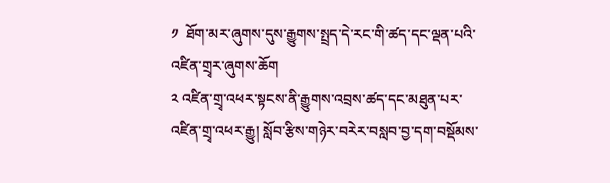༡  ཐོག་མར་ཞུགས་དུས་རྒྱུགས་སྤྲད་དེ་རང་གི་ཚད་དང་ལྡན་པའི་འཛིན་གྲྭར་ཞུགས་ཆོག
༢ འཛིན་གྲྭ་འཕར་སྟངས་ནི་རྒྱུགས་འབྲས་ཚད་དང་མཐུན་པར་འཛིན་གྲྭ་འཕར་རྒྱུ། སློབ་རྩིས་གཉེར་བརེར་བསླབ་བྱ་དག་བསྡོམས་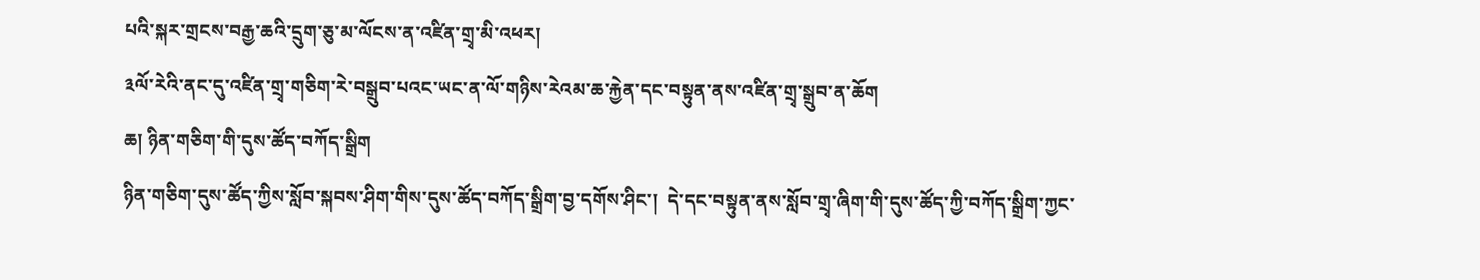པའི་སྐར་གྲངས་བརྒྱ་ཆའི་དྲུག་ཅུ་མ་ལོངས་ན་འཛིན་གྲྭ་མི་འཕར།
༣ལོ་རེའི་ནང་དུ་འཛིན་གྲྭ་གཅིག་རེ་བསྒྲུབ་པའང་ཡང་ན་ལོ་གཉིས་རེའམ་ཆ་རྐྱེན་དང་བསྟུན་ནས་འཛིན་གྲྭ་སྒྲུབ་ན་ཆོག
ཆ། ཉིན་གཅིག་གི་དུས་ཚོད་བཀོད་སྒྲིག
ཉིན་གཅིག་དུས་ཚོད་ཀྱིས་སློབ་སྐབས་ཤིག་གིས་དུས་ཚོད་བཀོད་སྒྲིག་བྱ་དགོས་ཤིང་།  དེ་དང་བསྟུན་ནས་སློབ་གྲྭ་ཞིག་གི་དུས་ཚོད་ཀྱི་བཀོད་སྒྲིག་ཀྱང་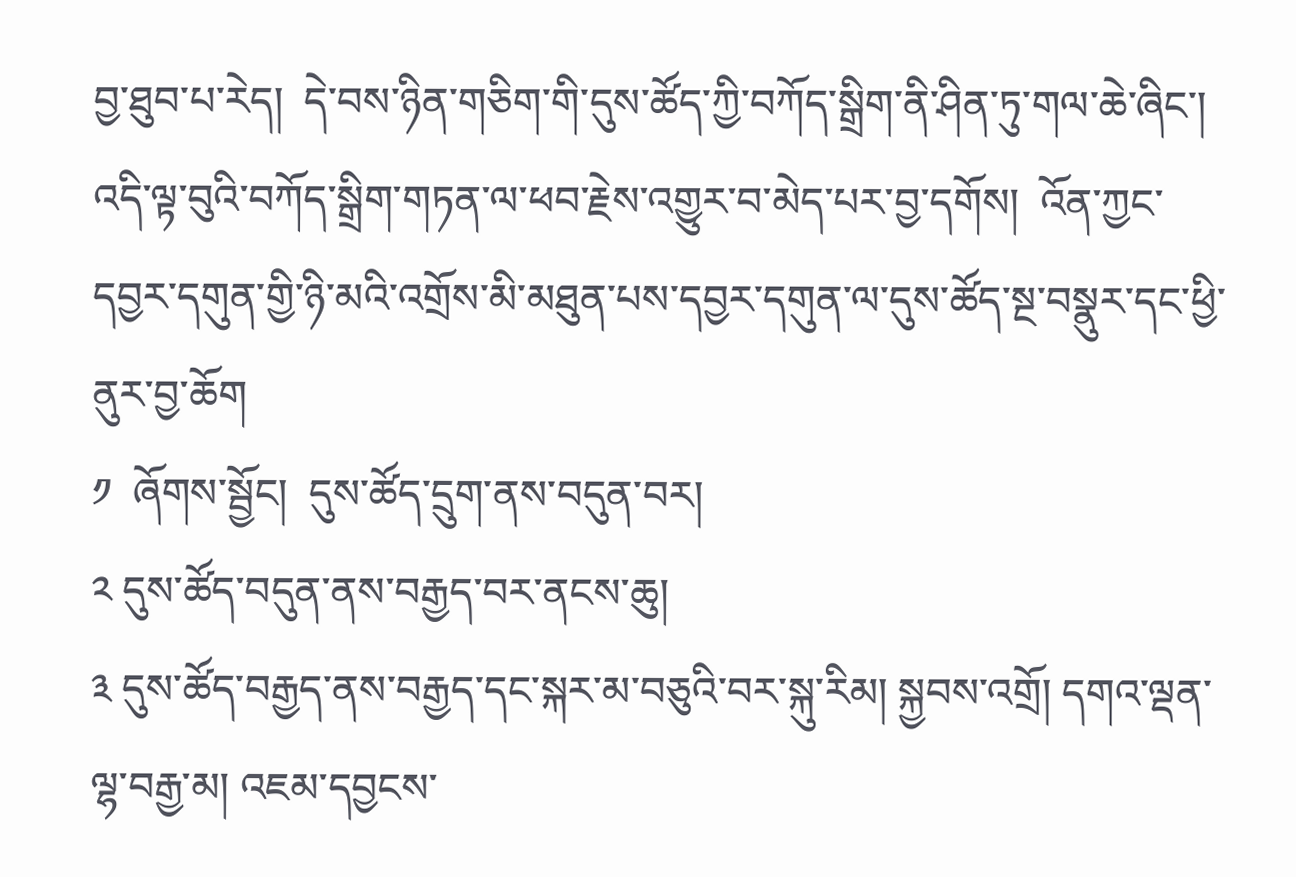བྱ་ཐུབ་པ་རེད།  དེ་བས་ཉིན་གཅིག་གི་དུས་ཚོད་ཀྱི་བཀོད་སྒྲིག་ནི་ཤིན་ཏུ་གལ་ཆེ་ཞིང་།  འདི་ལྟ་བུའི་བཀོད་སྒྲིག་གཏན་ལ་ཕབ་རྗེས་འགྱུར་བ་མེད་པར་བྱ་དགོས།  འོན་ཀྱང་དབྱར་དགུན་གྱི་ཉི་མའི་འགྲོས་མི་མཐུན་པས་དབྱར་དགུན་ལ་དུས་ཚོད་སྔ་བསྣུར་དང་ཕྱི་ནུར་བྱ་ཆོག
༡  ཞོགས་སྦྱོང།  དུས་ཚོད་དྲུག་ནས་བདུན་བར།
༢ དུས་ཚོད་བདུན་ནས་བརྒྱད་བར་ནངས་ཆུ།
༣ དུས་ཚོད་བརྒྱད་ནས་བརྒྱད་དང་སྐར་མ་བཅུའི་བར་སྐུ་རིམ། སྐྱབས་འགྲོ། དགའ་ལྡན་ལྷ་བརྒྱ་མ། འཇམ་དབྱངས་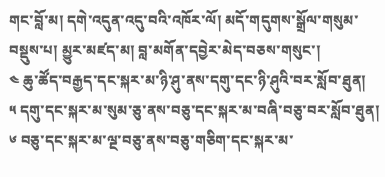གང་བློ་མ། དགེ་འདུན་འདུ་བའི་འཁོར་ལོ། མདོ་གདུགས་སྒྲོལ་གསུམ་བསྡུས་པ། མྱུར་མཛད་མ། བླ་མགོན་དབྱེར་མེད་བཅས་གསུང་།
༤ ཆུ་ཚོད་བརྒྱད་དང་སྐར་མ་ཉི་ཤུ་ནས་དགུ་དང་ཉི་ཤུའི་བར་སློབ་ཐུན།
༥ དགུ་དང་སྐར་མ་སུམ་ཅུ་ནས་བཅུ་དང་སྐར་མ་བཞི་བཅུ་བར་སློབ་ཐུན།
༦ བཅུ་དང་སྐར་མ་ལྔ་བཅུ་ནས་བཅུ་གཅིག་དང་སྐར་མ་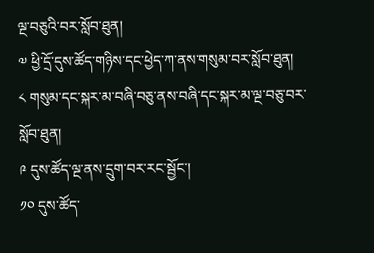ལྔ་བཅུའི་བར་སློབ་ཐུན།
༧ ཕྱི་དྲོ་དུས་ཚོད་གཉིས་དང་ཕྱེད་ཀ་ནས་གསུམ་བར་སློབ་ཐུན།
༨ གསུམ་དང་སྐར་མ་བཞི་བཅུ་ནས་བཞི་དང་སྐར་མ་ལྔ་བཅུ་བར་སློབ་ཐུན།
༩ དུས་ཚོད་ལྔ་ནས་དྲུག་བར་རང་སྦྱོང་།
༡༠ དུས་ཚོད་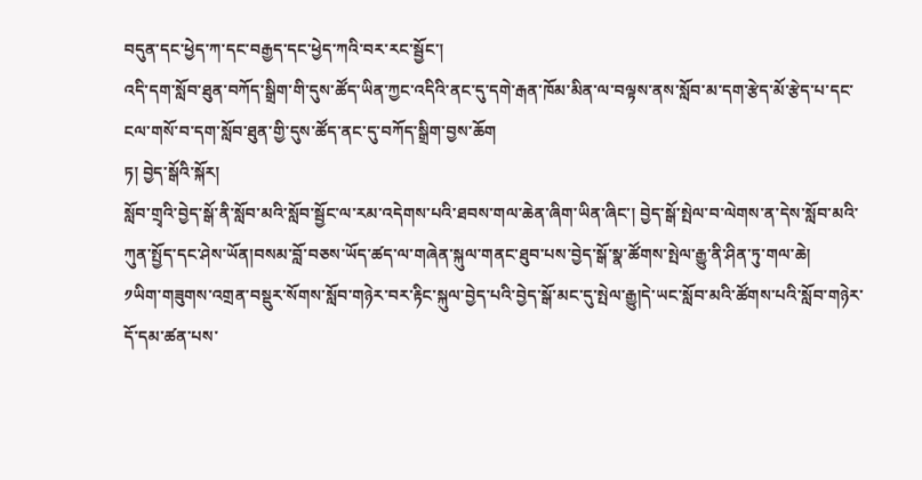བདུན་དང་ཕྱེད་ཀ་དང་བརྒྱད་དང་ཕྱེད་ཀའི་བར་རང་སྦྱོང་།
འདི་དག་སློབ་ཐུན་བཀོད་སྒྲིག་གི་དུས་ཚོད་ཡིན་ཀྱང་འདིའི་ནང་དུ་དགེ་རྒན་ཁོམ་མིན་ལ་བལྟས་ནས་སློབ་མ་དག་རྩེད་མོ་རྩེད་པ་དང་ངལ་གསོ་བ་དག་སློབ་ཐུན་གྱི་དུས་ཚོད་ནང་དུ་བཀོད་སྒྲིག་བྱས་ཆོག
ཏ། བྱེད་སྒོའི་སྐོར།
སློབ་གྲྭའི་བྱེད་སྒོ་ནི་སློབ་མའི་སློབ་སྦྱོང་ལ་རམ་འདེགས་པའི་ཐབས་གལ་ཆེན་ཞིག་ཡིན་ཞིང་། བྱེད་སྒོ་སྤེལ་བ་ལེགས་ན་དེས་སློབ་མའི་ཀུན་སྤྱོད་དང་ཤེས་ཡོན།བསམ་བློ་བཅས་ཡོད་ཚད་ལ་གཞེན་སྐུལ་གནང་ཐུབ་པས་བྱེད་སྒོ་སྣ་ཚོགས་སྤེལ་རྒྱུ་ནི་ཤིན་ཏུ་གལ་ཆེ།
༡ཡིག་གཟུགས་འགྲན་བསྡུར་སོགས་སློབ་གཉེར་བར་རྟིང་སྐུལ་བྱེད་པའི་བྱེད་སྒོ་མང་དུ་སྤེལ་རྒྱུ།དེ་ཡང་སློབ་མའི་ཚོགས་པའི་སློབ་གཉེར་དོ་དམ་ཚན་པས་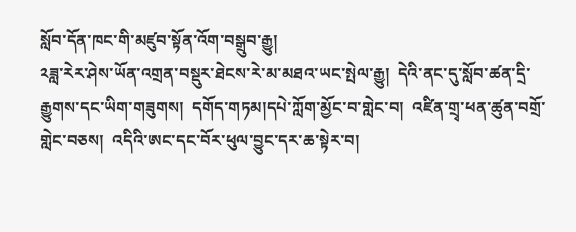སློབ་དོན་ཁང་གི་མཛུབ་སྟོན་འོག་བསྒྲུབ་རྒྱུ།
༢ཟླ་རེར་ཤེས་ཡོན་འགྲན་བསྡུར་ཐེངས་རེ་མ་མཐའ་ཡང་སྤེལ་རྒྱུ།  དེའི་ནང་དུ་སློབ་ཚན་དྲི་རྒྱུགས་དང་ཡིག་གཟུགས།  དགོད་གཏམ།དཔེ་ཀློག་མྱོང་བ་གླེང་བ།  འཛིན་གྲྭ་ཕན་ཚུན་བགྲོ་གླེང་བཅས།  འདིའི་ཨང་དང་བོར་ཕུལ་བྱུང་དར་ཆ་སྟེར་བ།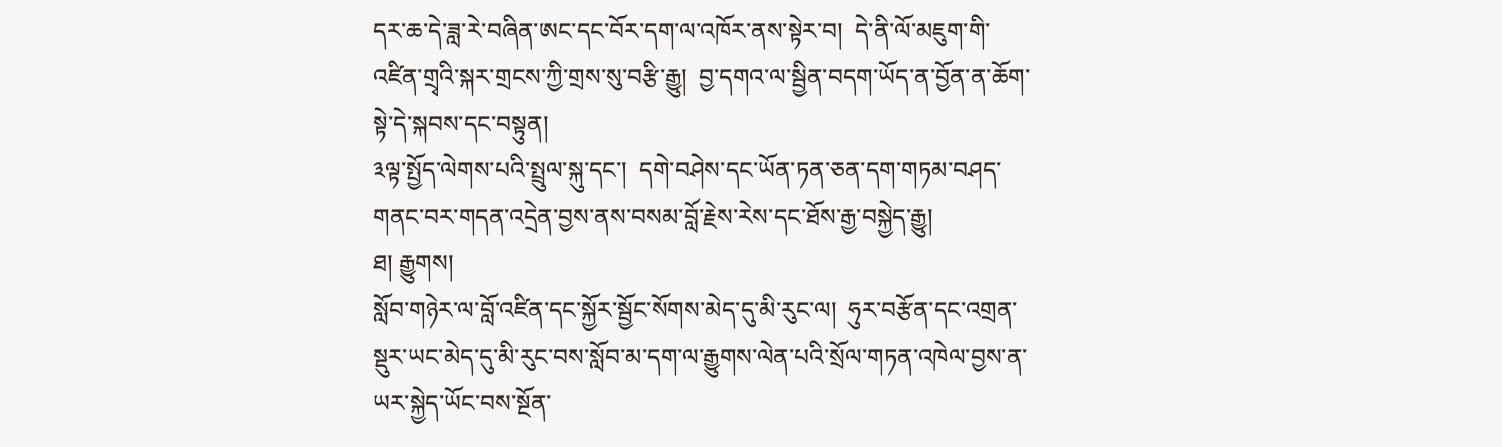དར་ཆ་དེ་ཟླ་རེ་བཞིན་ཨང་དང་བོར་དག་ལ་འཁོར་ནས་སྟེར་བ།  དེ་ནི་ལོ་མཇུག་གི་འཛིན་གྲྭའི་སྐར་གྲངས་ཀྱི་གྲས་སུ་བརྩི་རྒྱུ།  བྱ་དགའ་ལ་སྦྱིན་བདག་ཡོད་ན་བྱོན་ན་ཆོག་སྟེ་དེ་སྐབས་དང་བསྟུན།
༣ལྟ་སྤྱོད་ལེགས་པའི་སྤྲུལ་སྐུ་དང་།  དགེ་བཤེས་དང་ཡོན་ཏན་ཅན་དག་གཏམ་བཤད་གནང་བར་གདན་འདྲེན་བྱས་ནས་བསམ་བློ་རྗེས་རེས་དང་ཐོས་རྒྱ་བསྐྱེད་རྒྱུ།
ཐ། རྒྱུགས།
སློབ་གཉེར་ལ་བློ་འཛིན་དང་སྐྱོར་སྦྱོང་སོགས་མེད་དུ་མི་རུང་ལ།  ཧུར་བརྩོན་དང་འགྲན་སྡུར་ཡང་མེད་དུ་མི་རུང་བས་སློབ་མ་དག་ལ་རྒྱུགས་ལེན་པའི་སྲོལ་གཏན་འཁེལ་བྱས་ན་ཡར་སྐྱེད་ཡོང་བས་སྔོན་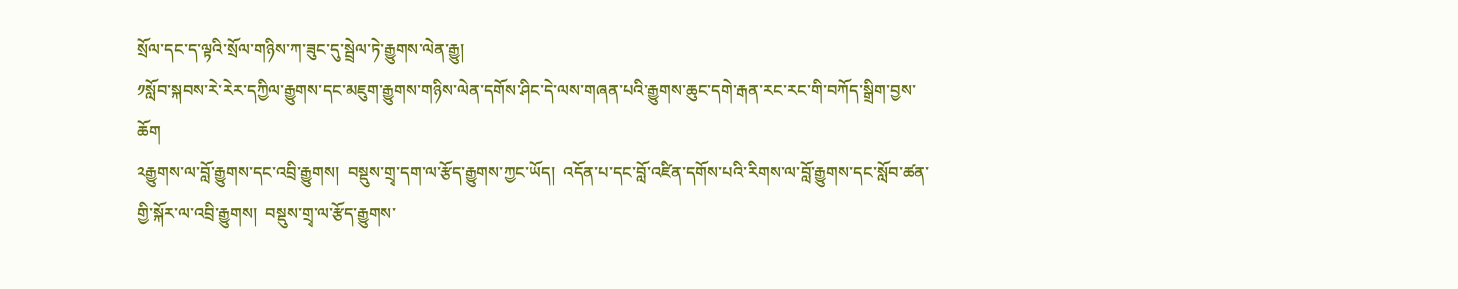སྲོལ་དང་ད་ལྟའི་སྲོལ་གཉིས་ཀ་ཟུང་དུ་སྦྲེལ་ཏེ་རྒྱུགས་ལེན་རྒྱུ།
༡སློབ་སྐབས་རེ་རེར་དཀྱིལ་རྒྱུགས་དང་མཇུག་རྒྱུགས་གཉིས་ལེན་དགོས་ཤིང་དེ་ལས་གཞན་པའི་རྒྱུགས་ཆུང་དགེ་རྒན་རང་རང་གི་བཀོད་སྒྲིག་བྱས་ཆོག
༢རྒྱུགས་ལ་བློ་རྒྱུགས་དང་འབྲི་རྒྱུགས།  བསྡུས་གྲྭ་དག་ལ་རྩོད་རྒྱུགས་ཀྱང་ཡོད།  འདོན་པ་དང་བློ་འཛིན་དགོས་པའི་རིགས་ལ་བློ་རྒྱུགས་དང་སློབ་ཚན་གྱི་སྐོར་ལ་འབྲི་རྒྱུགས།  བསྡུས་གྲྭ་ལ་རྩོད་རྒྱུགས་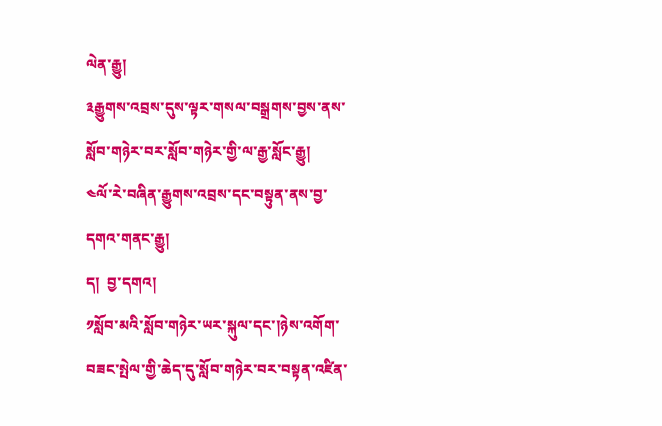ལེན་རྒྱུ།
༣རྒྱུགས་འབྲས་དུས་ལྟར་གསལ་བསྒྲགས་བྱས་ནས་སློབ་གཉེར་བར་སློབ་གཉེར་གྱི་ལ་རྒྱ་སློང་རྒྱུ།
༤ལོ་རེ་བཞིན་རྒྱུགས་འབྲས་དང་བསྟུན་ནས་བྱ་དགའ་གནང་རྒྱུ།
ད།  བྱ་དགའ།
༡སློབ་མའི་སློབ་གཉེར་ཡར་སྐུལ་དང་།ཉེས་འགོག་བཟང་སྤེལ་གྱི་ཆེད་དུ་སློབ་གཉེར་བར་བསྟན་འཛིན་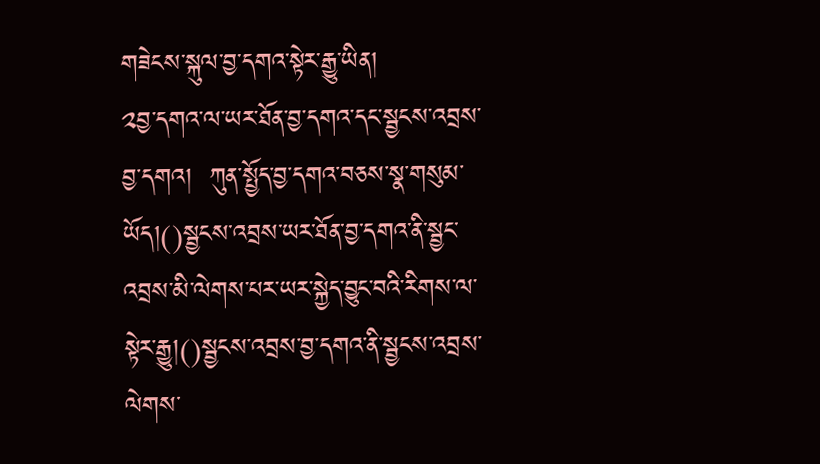གཟེངས་སྐུལ་བྱ་དགའ་སྟེར་རྒྱུ་ཡིན།
༢བྱ་དགའ་ལ་ཡར་ཐོན་བྱ་དགའ་དང་སྦྱངས་འབྲས་བྱ་དགའ།  ཀུན་སྤྱོད་བྱ་དགའ་བཅས་སྣ་གསུམ་ཡོད།()སྦྱངས་འབྲས་ཡར་ཐོན་བྱ་དགའ་ནི་སྦྱང་འབྲས་མི་ལེགས་པར་ཡར་སྐྱེད་བྱུང་བའི་རིགས་ལ་སྟེར་རྒྱུ།()སྦྱངས་འབྲས་བྱ་དགའ་ནི་སྦྱངས་འབྲས་ལེགས་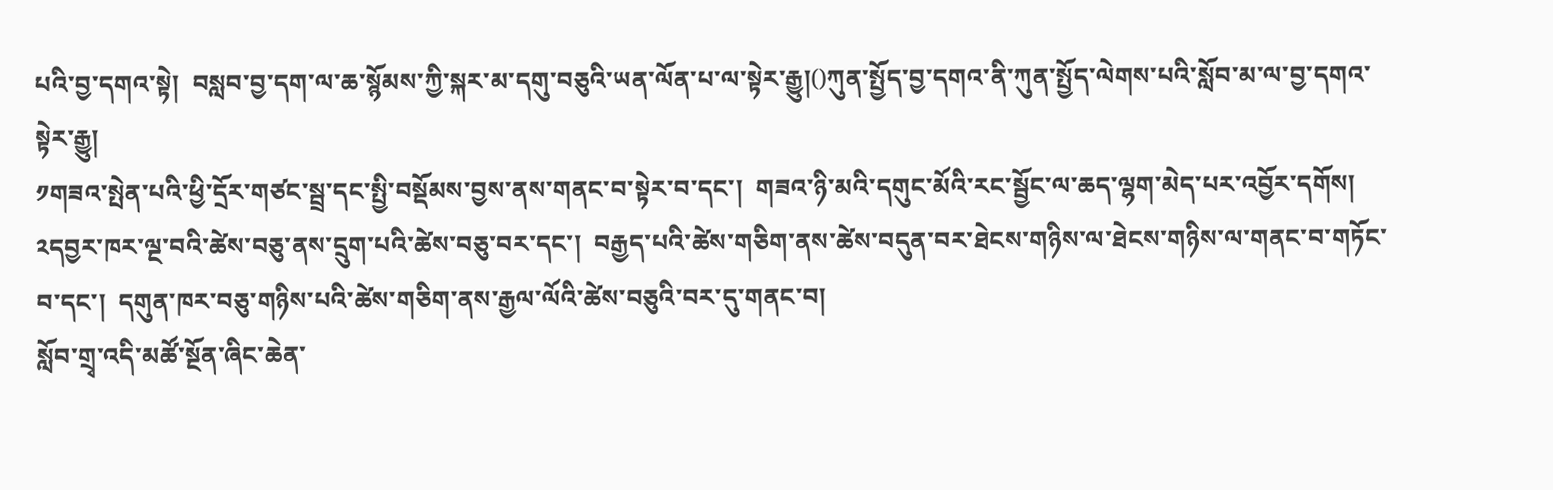པའི་བྱ་དགའ་སྟེ།  བསླབ་བྱ་དག་ལ་ཆ་སྙོམས་ཀྱི་སྐར་མ་དགུ་བཅུའི་ཡན་ལོན་པ་ལ་སྟེར་རྒྱུ།()ཀུན་སྤྱོད་བྱ་དགའ་ནི་ཀུན་སྤྱོད་ལེགས་པའི་སློབ་མ་ལ་བྱ་དགའ་སྟེར་རྒྱུ།
༡གཟའ་སྤེན་པའི་ཕྱི་དྲོར་གཙང་སྦྲ་དང་སྤྱི་བསྡོམས་བྱས་ནས་གནང་བ་སྟེར་བ་དང་།  གཟའ་ཉི་མའི་དགུང་མོའི་རང་སྦྱོང་ལ་ཆད་ལྷག་མེད་པར་འབྱོར་དགོས།
༢དབྱར་ཁར་ལྔ་བའི་ཚེས་བཅུ་ནས་དྲུག་པའི་ཚེས་བཅུ་བར་དང་།  བརྒྱད་པའི་ཚེས་གཅིག་ནས་ཚེས་བདུན་བར་ཐེངས་གཉིས་ལ་ཐེངས་གཉིས་ལ་གནང་བ་གཏོང་བ་དང་།  དགུན་ཁར་བཅུ་གཉིས་པའི་ཚེས་གཅིག་ནས་རྒྱལ་ལོའི་ཚེས་བཅུའི་བར་དུ་གནང་བ།
སློབ་གྲྭ་འདི་མཚོ་སྔོན་ཞིང་ཆེན་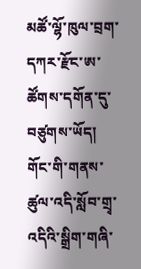མཚོ་ལྷོ་ཁུལ་བྲག་དཀར་རྫོང་ཨ་ཚོགས་དགོན་དུ་བཙུགས་ཡོད། གོང་གི་གནས་ཚུལ་འདི་སློབ་གྲྭ་འདིའི་སྒྲིག་གཞི་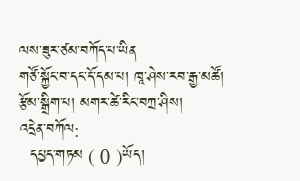ལས་ཟུར་ཙམ་བཀོད་པ་ཡིན
གཙོ་སྐྱོང་བ་དང་དོ་དམ་པ། ཁཱ་ཤེས་རབ་རྒྱ་མཚོ།
རྩོམ་སྒྲིག་པ། མགར་ཚེ་རིང་བཀྲ་ཤིས།
འདྲེན་བཀོལ:
  དཔྱད་གཏམ ( 0 )ཡོད།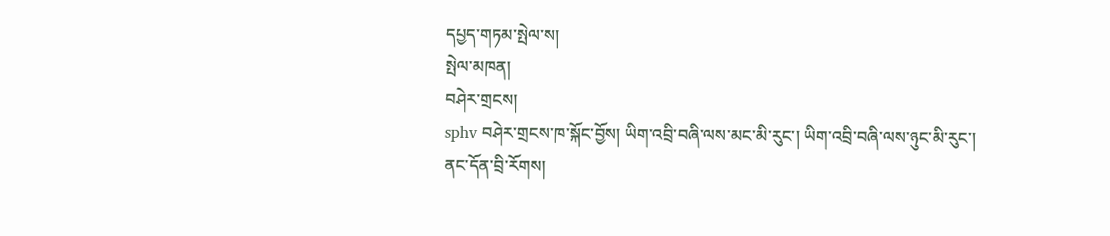དཔྱད་གཏམ་སྤེལ་ས།
སྤེལ་མཁན།
བཤེར་གྲངས།
sphv བཤེར་གྲངས་ཁ་སྐོང་བྱོས། ཡིག་འབྲི་བཞི་ལས་མང་མི་རུང་། ཡིག་འབྲི་བཞི་ལས་ཉུང་མི་རུང་།
ནང་དོན་བྲི་རོགས།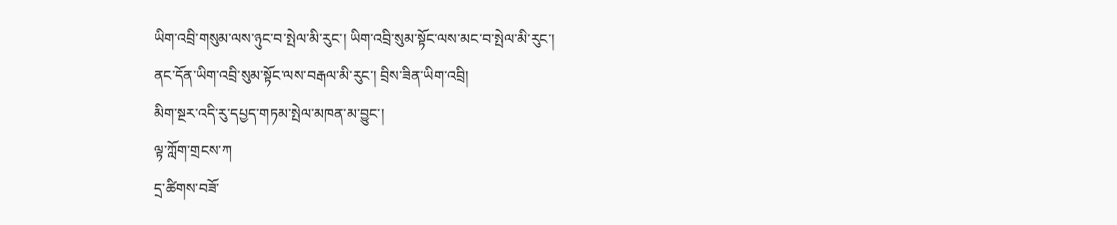ཡིག་འབྲི་གསུམ་ལས་ཉུང་བ་སྤེལ་མི་རུང་། ཡིག་འབྲི་སུམ་སྟོང་ལས་མང་བ་སྤེལ་མི་རུང་།
ནང་དོན་ཡིག་འབྲི་སུམ་སྟོང་ལས་བརྒལ་མི་རུང་། བྲིས་ཟིན་ཡིག་འབྲི།
མིག་སྔར་འདི་རུ་དཔྱད་གཏམ་སྤེལ་མཁན་མ་བྱུང་།
ལྟ་ཀློག་གྲངས་ཀ
དྲ་ཚིགས་བཟོ་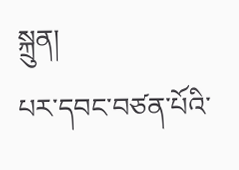སྐྲུན།
པར་དབང་བཙན་པོའི་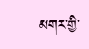མགར་གྱི་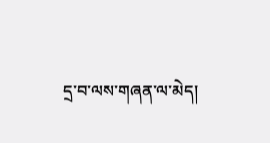དྲ་བ་ལས་གཞན་ལ་མེད།